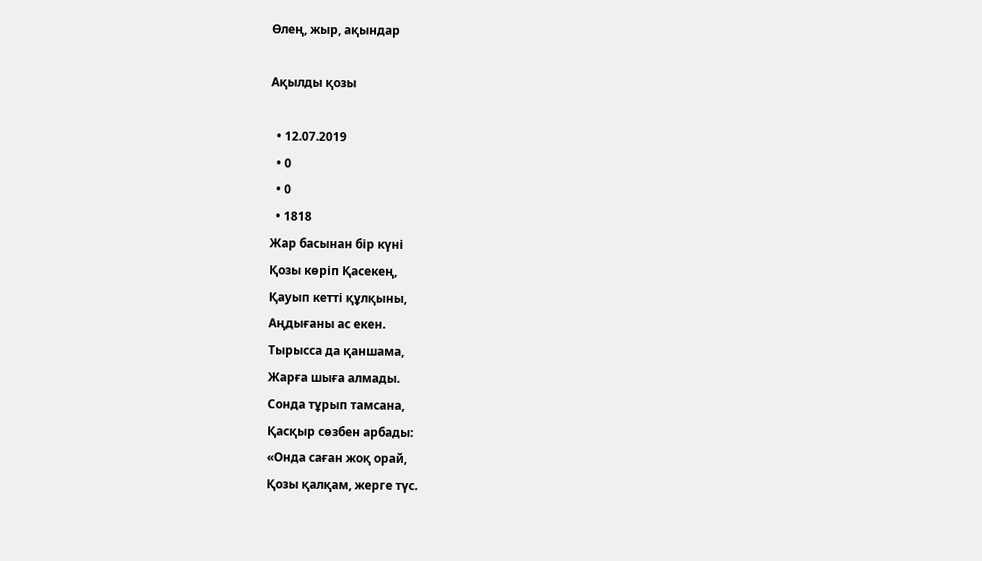Өлең, жыр, ақындар

Ақылды қозы

  • 12.07.2019
  • 0
  • 0
  • 1818
Жар басынан бір күні
Қозы көріп Қасекең,
Қауып кетті құлқыны,
Аңдығаны ас екен.
Тырысса да қаншама,
Жарға шыға алмады.
Сонда тұрып тамсана,
Қасқыр сөзбен арбады:
«Онда саған жоқ орай,
Қозы қалқам, жерге түс.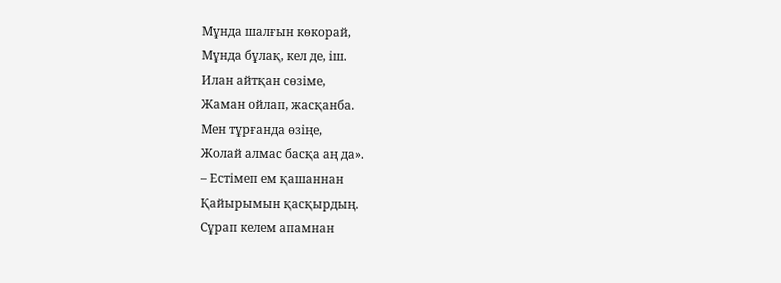Мұнда шалғын көкорай,
Мұнда бұлақ, кел де, іш.
Илан айтқан сөзіме,
Жаман ойлап, жасқанба.
Мен тұрғанда өзіңе,
Жолай алмас басқа аң да».
– Естімеп ем қашаннан
Қайырымын қасқырдың.
Сұрап келем апамнан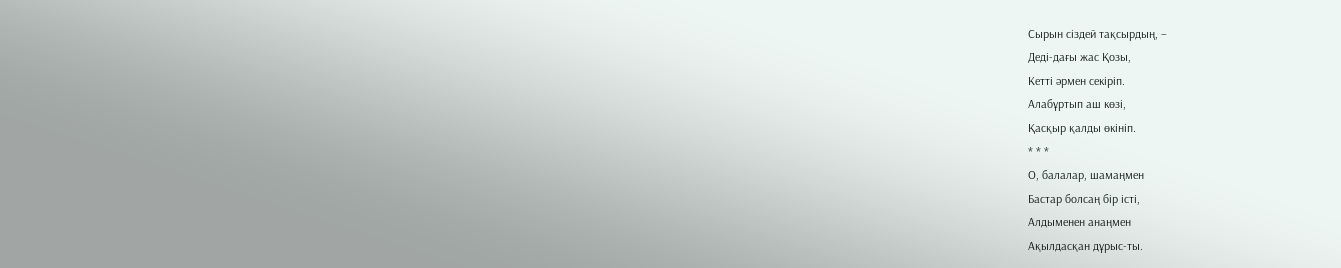Сырын сіздей тақсырдың, –
Деді-дағы жас Қозы,
Кетті әрмен секіріп.
Алабұртып аш көзі,
Қасқыр қалды өкініп.
* * *
О, балалар, шамаңмен
Бастар болсаң бір істі,
Алдыменен анаңмен
Ақылдасқан дұрыс-ты.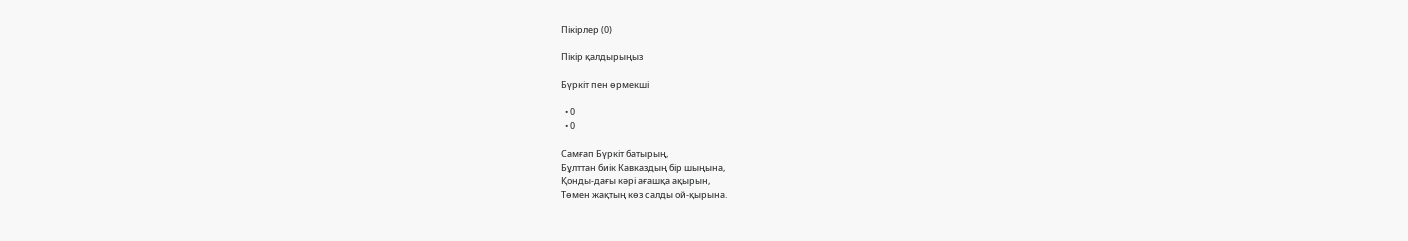Пікірлер (0)

Пікір қалдырыңыз

Бүркіт пен өрмекші

  • 0
  • 0

Самғап Бүркіт батырың,
Бұлттан биік Кавказдың бір шыңына,
Қонды-дағы кәрі ағашқа ақырын,
Төмен жақтың көз салды ой-қырына.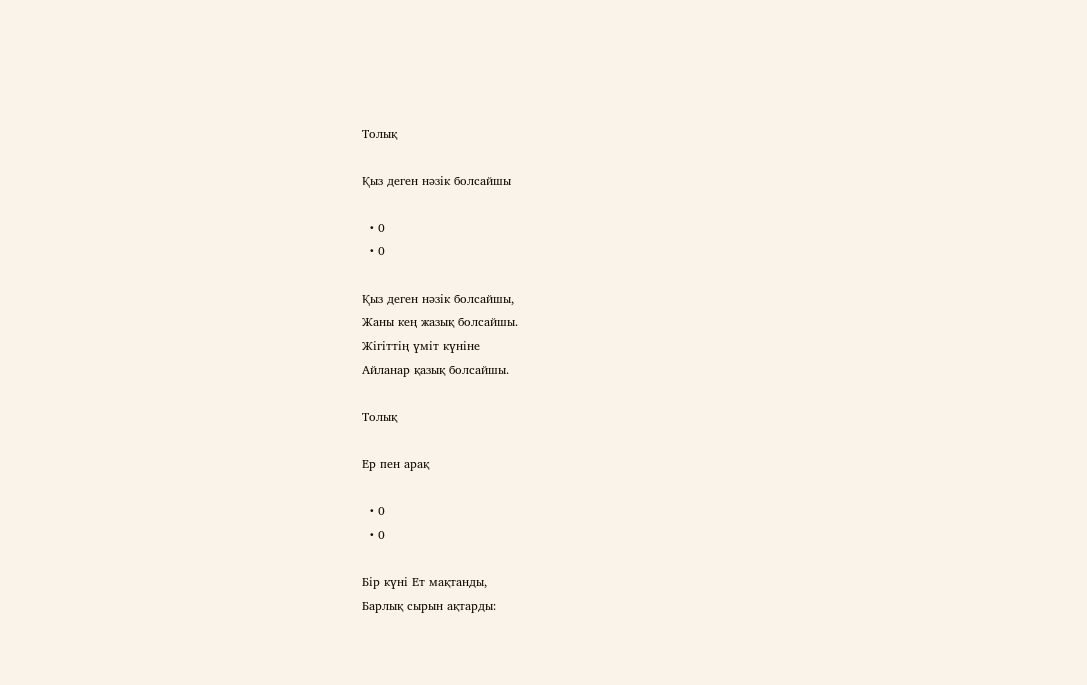Толық

Қыз деген нәзік болсайшы

  • 0
  • 0

Қыз деген нәзік болсайшы,
Жаны кең жазық болсайшы.
Жігіттің үміт күніне
Айланар қазық болсайшы.

Толық

Ер пен арақ

  • 0
  • 0

Бір күні Ет мақтанды,
Барлық сырын ақтарды: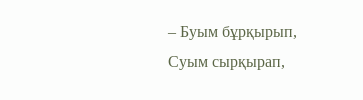– Буым бұрқырып,
Суым сырқырап,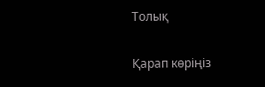Толық

Қарап көріңіз